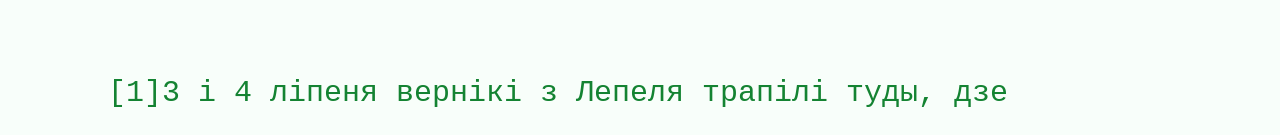[1]3 і 4 ліпеня вернікі з Лепеля трапілі туды, дзе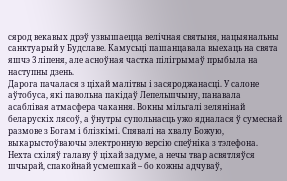сярод векавых дрэў узвышаецца велічная святыня, нацыянальны санктуарый у Будславе. Камусьці пашанцавала выехаць на свята яшчэ 3 ліпеня, але асноўная частка пілігрымаў прыбыла на наступны дзень.
Дарога пачалася з ціхай малітвы і засяроджанасці. У салоне аўтобуса, які павольна пакідаў Лепельшчыну, панавала асаблівая атмасфера чакання. Вокны мільгалі зелянінай беларускіх лясоў, а ўнутры супольнасць ужо ядналася ў сумеснай размове з Богам і блізкімі. Спявалі на хвалу Божую, выкарыстоўваючы электронную версію спеўніка з тэлефона. Нехта схіляў галаву ў ціхай задуме, а нечы твар асвятляўся шчырай, спакойнай усмешкай – бо кожны адчуваў,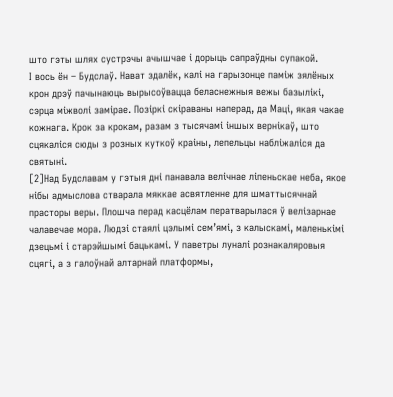што гэты шлях сустрэчы ачышчае і дорыць сапраўдны супакой.
І вось ён – Будслаў. Нават здалёк, калі на гарызонце паміж зялёных крон дрэў пачынаюць вырысоўвацца беласнежныя вежы базылікі, сэрца міжволі замірае. Позіркі скіраваны наперад, да Маці, якая чакае кожнага. Крок за крокам, разам з тысячамі іншых вернікаў, што сцякаліся сюды з розных куткоў краіны, лепельцы набліжаліся да святыні.
[2]Над Будславам у гэтыя дні панавала велічнае ліпеньскае неба, якое нібы адмыслова стварала мяккае асвятленне для шматтысячнай прасторы веры. Плошча перад касцёлам ператварылася ў велізарнае чалавечае мора. Людзі стаялі цэлымі сем’ямі, з калыскамі, маленькімі дзецьмі і старэйшымі бацькамі. У паветры луналі рознакаляровыя сцягі, а з галоўнай алтарнай платформы,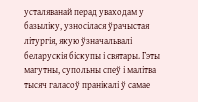усталяванай перад уваходам у базыліку, узносілася ўрачыстая літургія, якую ўзначальвалі беларускія біскупы і святары. Гэты магутны, супольны спеў і малітва тысяч галасоў пранікалі ў самае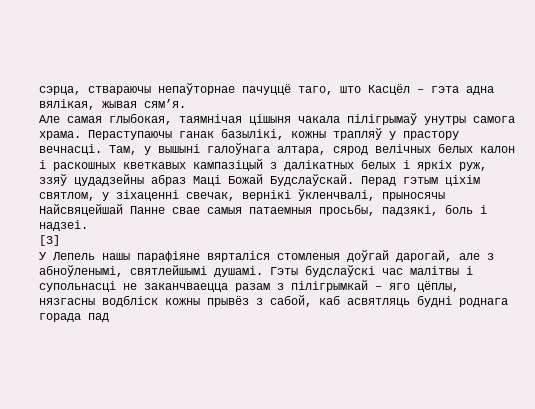сэрца, ствараючы непаўторнае пачуццё таго, што Касцёл – гэта адна вялікая, жывая сям’я.
Але самая глыбокая, таямнічая цішыня чакала пілігрымаў унутры самога храма. Пераступаючы ганак базылікі, кожны трапляў у прастору вечнасці. Там, у вышыні галоўнага алтара, сярод велічных белых калон і раскошных кветкавых кампазіцый з далікатных белых і яркіх руж, ззяў цудадзейны абраз Маці Божай Будслаўскай. Перад гэтым ціхім святлом, у зіхаценні свечак, вернікі ўкленчвалі, прыносячы Найсвяцейшай Панне свае самыя патаемныя просьбы, падзякі, боль і надзеі.
[3]
У Лепель нашы парафіяне вярталіся стомленыя доўгай дарогай, але з абноўленымі, святлейшымі душамі. Гэты будслаўскі час малітвы і супольнасці не заканчваецца разам з пілігрымкай – яго цёплы, нязгасны водбліск кожны прывёз з сабой, каб асвятляць будні роднага горада пад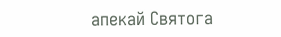апекай Святога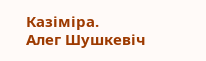Казіміра.
Алег Шушкевіч